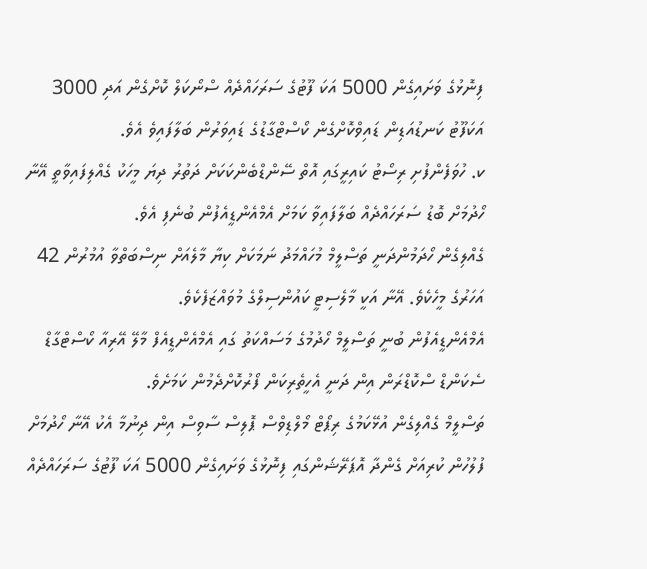ފިނޮޅުގެ ވަށައިގެން 5000 އަކަ ފޫޓުގެ ސަރަހައްދެއް ސްނޯކަލް ކޮށްގެން އަދި 3000 އަކަފޫޓު ކަނޑުއަޑިން ޑައިވްކޮށްގެން ކޯސްޓްގާޑުގެ ޑައިވަރުން ބަލާފައިވެ އެވެ.
ކ. ހުވަފެންފުށި ރިސޯޓު ކައިރީގައި އޮތް ސޭންޑްބެންކަކަށް ދަތުރު ދިޔަ މީހަކު ގެއްލިފައިވާތީ އޭނާ ހޯދުމަށް ބޮޑު ސަރަހައްދެއް ބަލާފައިވާ ކަމަށް އެމްއެންޑީއެފުން ބުނެފި އެވެ.
ގެއްލިގެން ހޯދަމުންދަނީ ތަސްލީމް މުހައްމަދު ނަމަކަށް ކިޔާ މާލެއަށް ނިސްބަތްވާ އުމުރުން 42 އަހަރުގެ މީހެކެވެ. އޭނާ އަކީ މާލެސިޓީ ކައުންސިލްގެ މުވައްޒަފެކެވެ.
އެމްއެންޑީއެފުން ބުނީ ތަސްލީމް ހޯދުމުގެ މަސައްކަތު ގައި އެމްއެންޑީއެފް މާލޭ އޭރިއާ ކޯސްޓްގާޑް ސެކަންޑް ސްކޮޑްރަން އިން ދަނީ އެހީތެރިކަން ފޯރުކޮށްދެމުން ކަމަށެވެ.
ތަސްލީމް ގެއްލިގެން އުޅޭކަމުގެ ރިޕޯޓް މޯލްޑިވްސް ޕޮލިސް ސާވިސް އިން ދިނުމާ އެކު އޭނާ ހޯދުމަށް ފުލުހުން ކުރިއަށް ގެންދާ އޮޕަރޭޝަންގައި ފިނޮޅުގެ ވަށައިގެން 5000 އަކަ ފޫޓުގެ ސަރަހައްދެއް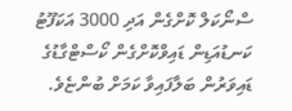ސްނޯކަލް ކޮށްގެން އަދި 3000 އަކަފޫޓު ކަނޑުއަޑިން ޑައިވްކޮށްގެން ކޯސްޓްގާޑުގެ ޑައިވަރުން ބަލާފައިވާ ކަމަށް ބުންޏެވެ.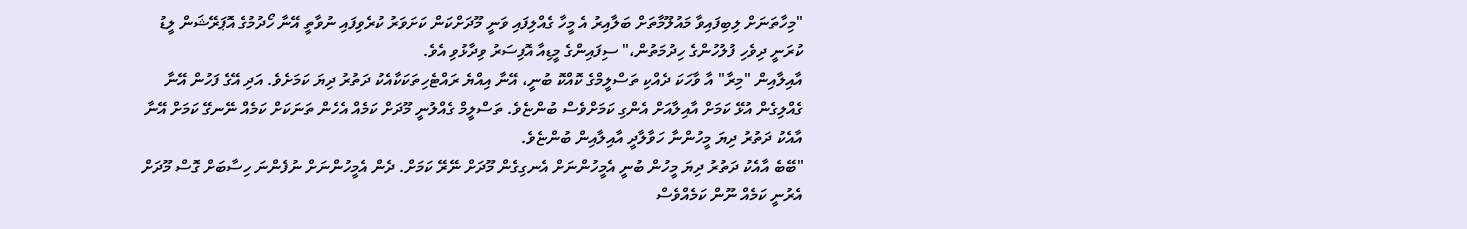"މިހާތަނަށް ލިބިފައިވާ މައުލޫމާތަށް ބަލާއިރު އެ މީހާ ގެއްލިފައި ވަނީ މޫދަށްކަން ކަށަވަރު ކުރެވިފައި ނުވާތީ އޭނާ ހޯދުމުގެ އޮޕަރޭޝަން ލީޑު ކުރަނީ ދިވެހި ފުލުހުންގެ ހިދުމަތުން،" ސިފައިންގެ މީޑިއާ އޮފިސަރު ވިދާޅުވި އެވެ.
އާއިލާއިން "މިރާ" އާ ވާހަކަ ދެއްކި ތަސްލީމްގެ ކޮއްކޮ ބުނީ، އޭނާ އިއްޔެ ރައްޓެހިތަކަކާއެކު ދަތުރު ދިޔަ ކަމަށެވެ. އަދި އޭގެ ފަހުން އޭނާ ގެއްލިގެން އުޅޭ ކަމަށް އާއިލާއަށް އެންގި ކަމަށްވެސް ބުންޏެވެ. ތަސްލީމް ގެއްލުނީ މޫދަށް ކަމެއް އެހެން ތަނަކަށް ކަމެއް ނޭނގޭ ކަމަށް އޭނާ އާއެކު ދަތުރު ދިޔަ މީހުންނާ ހަވާލާދީ އާއިލާއިން ބުންޏެވެ.
"ބޭބެ އާއެކު ދަތުރު ދިޔަ މީހުން ބުނީ އެމީހުންނަށް އެނގިގެން މޫދަށް ނޭރޭ ކަމަށް. ދެން އެމީހުންނަށް ނުފެންނަ ހިސާބަށް ގޮސް މޫދަށް އެރުނީ ކަމެއް ނޫން ކަމެއްވެސް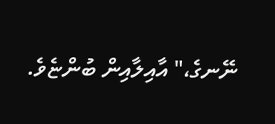ނޭނގެ،" އާއިލާއިން ބުންޏެވެ.